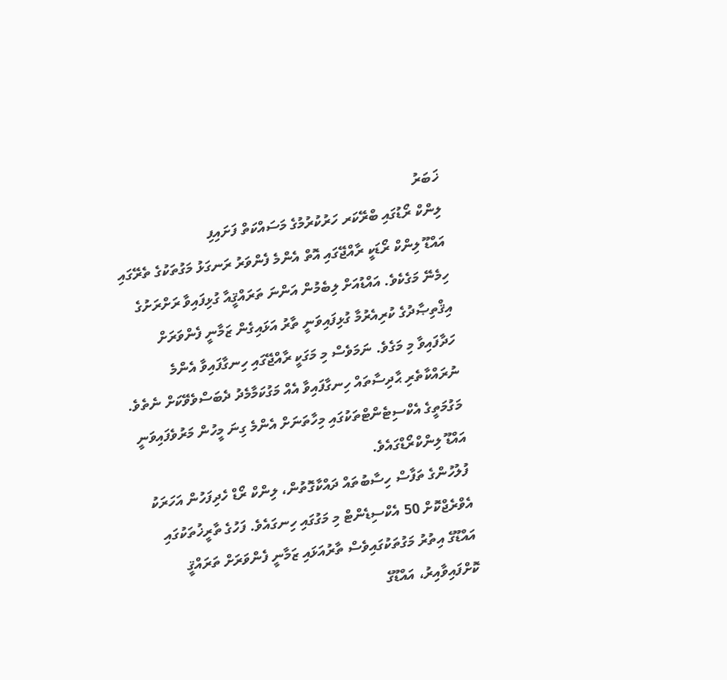ޚަބަރު
ލިންކް ރޯޑުގައި ބްރޭކަރ ހަރުކުރުމުގެ މަސައްކަތް ފަށައިފި
އައްޑޫ ލިންކް ރޯޑަކީ ރާއްޖޭގައި އޮތް އެންމެ ފެންވަރު ރަނގަޅު މަގުތަކުގެ ތެރޭގައި ހިމެނޭ މަގެކެވެ. އައްޑުއަށް ލިބެމުން އަންނަ ތަރައްޤީއާ ގުޅިފައިވާ ރަށްރަށުގެ އިޤްތިޞާދުގެ ކުރިއެރުމާ ގުޅިފައިވަނީ ތާރު އަޅައިގެން ޒަމާނީ ފެންވަރަށް ހަދާފައިވާ މި މަގެވެ. ނަމަވެސް މި މަގަކީ ރާއްޖޭގައި ހިނގާފައިވާ އެންމެ ނުރައްކާތެރި ޙާދިސާތައް ހިނގާފައިވާ އެއް މަގުކަމާމެދު ދެބަސްވެވޭކަށް ނެތެވެ. މަގުމަތީގެ އެކްސިޓެންޓްތަކުގައި މިހާތަނަށް އެންމެ ގިނަ މީހުން މަރުވެފައިވަނީ އައްޑޫ ލިންކްރޯޑްގައެވެ.
ފުލުހުންގެ ތަފާސް ހިސާބުތައް ދައްކާގޮތުން، ލިންކް ރޯޑް ހެދިފަހުން އަހަރަކު އެވްރެޖްކޮށް 50 އެކްސިޑެންޓް މި މަގުގައި ހިނގައެވެ. ފަހުގެ ތާރީޚުތަކުގައި އައްޑޫގެ އިތުރު މަގުތަކުގައިވެސް ތާރުއަޅައި ޒަމާނީ ފެންވަރަށް ތަރައްޤީ ކޮށްފައިވާއިރު، އައްޑޫގެ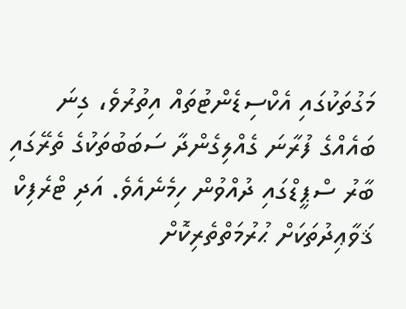މަގުތަކުގައި އެކްސިޑެންޓުތައް އިތުރުވެ، ގިނަ ބައެއްގެ ފުރާނަ ގެއްލިގެންދާ ސަބަބުތަކުގެ ތެރޭގައި ބާރު ސްޕީޑްގައި ދުއްވުން ހިމެނެއެވެ. އަދި ޓްރެފިކް ޤަވާޢިދުތަކަށް ޙުރުމަތްތެރިކޮށް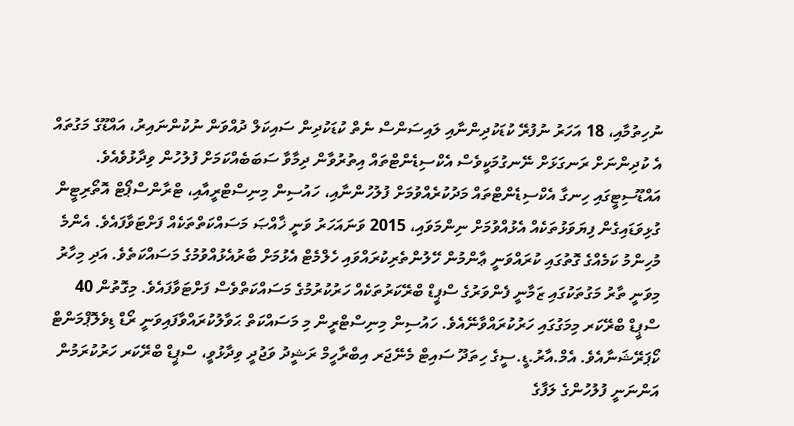ނުހިތުމާއި، 18 އަހަރު ނުފުރޭ ކުޑަކުދިންނާއި ލައިސަންސް ނެތް ކުޑަކުދިން ސައިކަލް ދުއްވަން ނުކުންނައިރު، އައްޑޫގެ މަގުތައް އެ ކުދިންނަށް ރަނގަޅަށް ނޭނގުމަކީވެސް އެކްސިޑެންޓްތައް އިތުރުވާން ދިމާވާ ސަބަބެއްކަމަށް ފުލުހުން ވިދާޅުވެއެވެ.
އައްޑޫސިޓީގައި ހިނގާ އެކްސިޑެންޓްތައް މަދުކުރެއްވުމަށް ފުލުހުންނާއި، ހައުސިން މިނިސްޓްރީއާއި، ޓްރާންސްޕޯޓް އޮތޯރިޓީން ގުޅިވަޑައިގެން ފިޔަވަޅުތަކެއް އެޅުއްވުމަށް ނިންމަވައި، 2015 ވަނައަހަރު ވަނީ ޚާއްޞަ މަސައްކަތްތަކެއް ފަށްޓަވާފައެވެ. އެންމެ މުހިންމު ކަމެއްގެ ގޮތުގައި ކުރައްވަނީ ޢާންމުން ހޭލުންތެރިކުރައްވައި ހެލްމެޓް އެޅުމަށް ބާރުއެޅުއްވުމުގެ މަސައްކަތެވެ. އަދި މިހާރު މިވަނީ ތާރު މަގުތަކުގައި ޒަމާނީ ފެންވަރުގެ ސްޕީޑް ބްރޭކަރުތަކެއް ހަރުކުރުމުގެ މަސައްކަތްވެސް ފަށްޓަވާފައެވެ. މިގޮތުން 40 ސްޕީޑް ބްރޭކަރ މިމަގުގައި ހަރުކުރައްވާނޭއެވެ. ހައުސިން މިނިސްޓްރީން މި މަސައްކަތް ޙަވާލުކުރައްވާފައިވަނީ ރޯޑް ޑިވެލޮޕްމަންޓް ކޯޕަރޭޝަނާއެވެ. އެމް.އާރު.ޑީ.ސީގެ ހިތަދޫ ސައިޓް މެނޭޖަރ އިބްރާހީމް ރަޝީދު ވަޖުދީ ވިދާޅުވީ، ސްޕީޑް ބްރޭކަރ ހަރުކުރަމުން އަންނަނީ ފުލުހުންގެ ލަފާގެ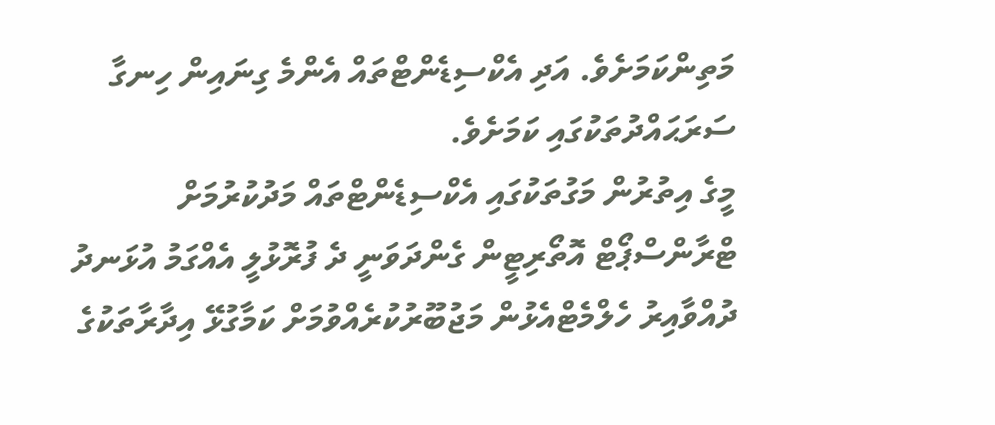މަތިންކަމަށެވެ. އަދި އެކްސިޑެންޓްތައް އެންމެ ގިނައިން ހިނގާ ސަރަޙައްދުތަކުގައި ކަމަށެވެ.
މީގެ އިތުރުން މަގުތަކުގައި އެކްސިޑެންޓްތައް މަދުކުރުމަށް ޓްރާންސްޕޯޓް އޮތޯރިޓީން ގެންދަވަނީ ދެ ފުރޮޅުލީ އެއްގަމު އުޅަނދު ދުއްވާއިރު ހެލްމެޓްއެޅުން މަޖުބޫރުކުރެއްވުމަށް ކަމާގުޅޭ އިދާރާތަކުގެ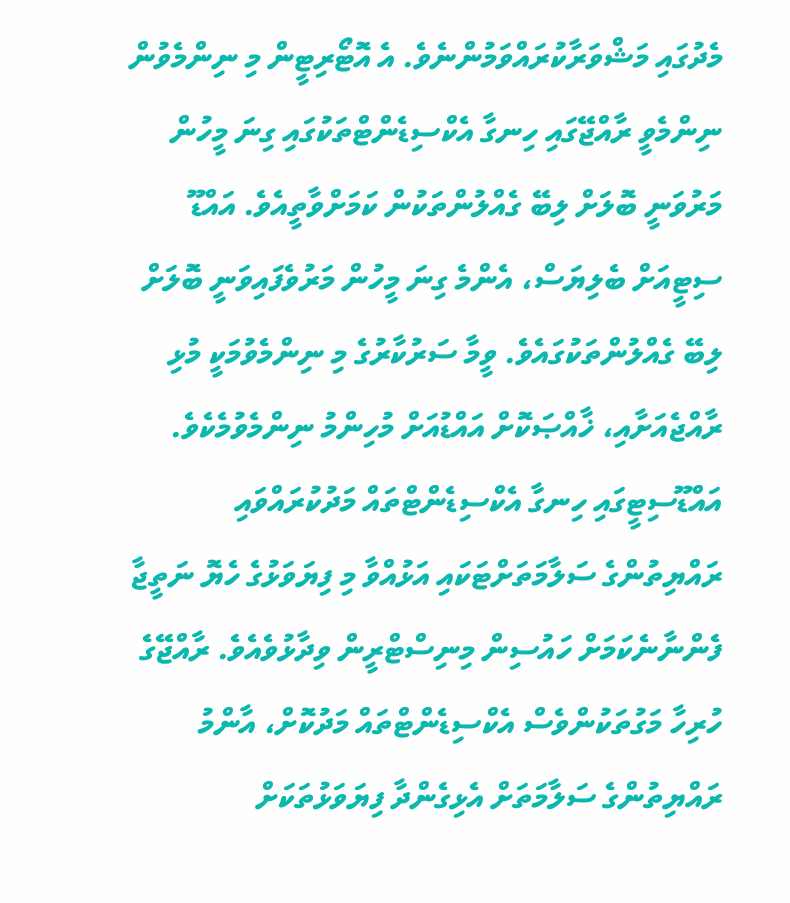މެދުގައި މަޝްވަރާކުރައްވަމުންނެވެ. އެ އޮޓޯރިޓީން މި ނިންމެވުން ނިންމެވީ ރާއްޖޭގައި ހިނގާ އެކްސިޑެންޓްތަކުގައި ގިނަ މީހުން މަރުވަނީ ބޮލަށް ލިބޭ ގެއްލުންތަކުން ކަމަށްވާތީއެވެ. އައްޑޫ ސިޓީއަށް ބެލިޔަސް، އެންމެ ގިނަ މީހުން މަރުވެފައިވަނީ ބޮލަށް ލިބޭ ގެއްލުންތަކުގައެވެ. ވީމާ ސަރުކާރުގެ މި ނިންމެވުމަކީ މުޅި ރާއްޖެއަށާއި، ޚާއްޞަކޮށް އައްޑުއަށް މުހިންމު ނިންމެވުމެކެވެ.
އައްޑޫސިޓީގައި ހިނގާ އެކްސިޑެންޓްތައް މަދުކުރައްވައި ރައްޔިތުންގެ ސަލާމަތަށްޓަކައި އަޅުއްވާ މި ފިޔަވަޅުގެ ހެޔޮ ނަތީޖާ ފެންނާނެކަމަށް ހައުސިން މިނިސްޓްރީން ވިދާޅުވެއެވެ. ރާއްޖޭގެ ހުރިހާ މަގުތަކުންވެސް އެކްސިޑެންޓްތައް މަދުކޮށް، އާންމު ރައްޔިތުންގެ ސަލާމަތަށް އެޅިގެންދާ ފިޔަވަޅުތަކަށް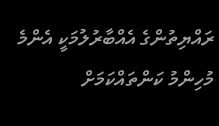ރައްޔިތުންގެ އެއްބާރުލުމަކީ އެންމެ މުހިންމު ކަންތައްކަމަށް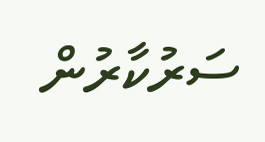ސަރުކާރުން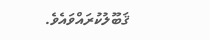ޤަބޫލުކުރައްވައެވެ.